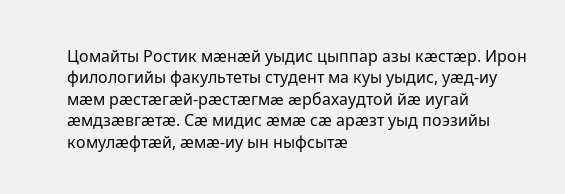Цомайты Ростик мæнæй уыдис цыппар азы кæстæр. Ирон филологийы факультеты студент ма куы уыдис, уæд-иу мæм рæстæгæй-рæстæгмæ æрбахаудтой йæ иугай æмдзæвгæтæ. Сæ мидис æмæ сæ арæзт уыд поэзийы комулæфтæй, æмæ-иу ын ныфсытæ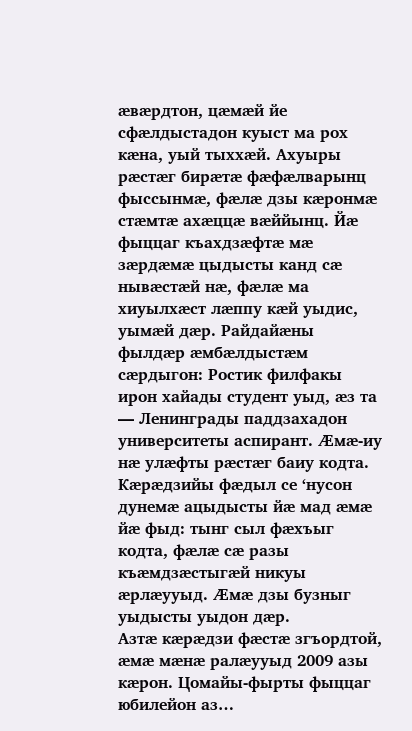æвæрдтон, цæмæй йе сфæлдыстадон куыст ма рох кæна, уый тыххæй. Ахуыры рæстæг бирæтæ фæфæлварынц фыссынмæ, фæлæ дзы кæронмæ стæмтæ ахæццæ вæййынц. Йæ фыццаг къахдзæфтæ мæ зæрдæмæ цыдысты канд сæ нывæстæй нæ, фæлæ ма хиуылхæст лæппу кæй уыдис, уымæй дæр. Райдайæны фылдæр æмбæлдыстæм сæрдыгон: Ростик филфакы ирон хайады студент уыд, æз та — Ленинграды паддзахадон университеты аспирант. Æмæ-иу нæ улæфты рæстæг баиу кодта. Кæрæдзийы фæдыл се ‘нусон дунемæ ацыдысты йæ мад æмæ йæ фыд: тынг сыл фæхъыг кодта, фæлæ сæ разы къæмдзæстыгæй никуы æрлæууыд. Æмæ дзы бузныг уыдысты уыдон дæр.
Азтæ кæрæдзи фæстæ згъордтой, æмæ мæнæ ралæууыд 2009 азы кæрон. Цомайы-фырты фыццаг юбилейон аз…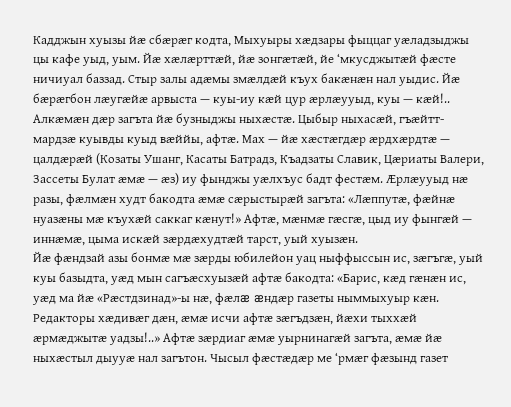Кадджын хуызы йæ сбæрæг кодта, Мыхуыры хæдзары фыццаг уæладзыджы цы кафе уыд, уым. Йæ хæлæрттæй, йæ зонгæтæй, йе ‘мкусджытæй фæсте ничиуал баззад. Стыр залы адæмы змæлдæй къух бакæнæн нал уыдис. Йæ бæрæгбон лæугæйæ арвыста — куы-иу кæй цур æрлæууыд, куы — кæй!.. Алкæмæн дæр загъта йæ бузныджы ныхæстæ. Цыбыр ныхасæй, гъæйтт-мардзæ куывды куыд вæййы, афтæ. Мах — йæ хæстæгдæр æрдхæрдтæ — цалдæрæй (Козаты Ушанг, Касаты Батрадз, Къадзаты Славик, Цæриаты Валери, Зассеты Булат æмæ — æз) иу фынджы уæлхъус бадт фестæм. Æрлæууыд нæ разы, фæлмæн худт бакодта æмæ сæрыстырæй загъта: «Лæппутæ, фæйнæ нуазæны мæ къухæй саккаг кæнут!» Афтæ, мæнмæ гæсгæ, цыд иу фынгæй — иннæмæ, цыма искæй зæрдæхудтæй тарст, уый хуызæн.
Йæ фæндзай азы бонмæ мæ зæрды юбилейон уац ныффыссын ис, зæгъгæ, уый куы базыдта, уæд мын сагъæсхуызæй афтæ бакодта: «Барис, кæд гæнæн ис, уæд ма йæ «Рæстдзинад»-ы нæ, фæлæ æндæр газеты ныммыхуыр кæн. Редакторы хæдивæг дæн, æмæ исчи афтæ зæгъдзæн, йæхи тыххæй æрмæджытæ уадзы!..» Афтæ зæрдиаг æмæ уырнинагæй загъта, æмæ йæ ныхæстыл дыууæ нал загътон. Чысыл фæстæдæр ме ‘рмæг фæзынд газет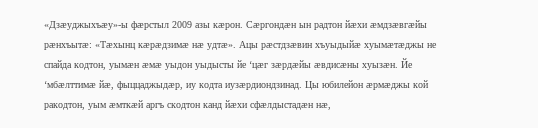«Дзæуджыхъæу»-ы фæрстыл 2009 азы кæрон. Сæргондæн ын радтон йæхи æмдзæвгæйы рæнхъытæ: «Тæхынц кæрæдзимæ нæ удтæ». Ацы рæстдзæвин хъуыдыйæ хуымæтæджы не спайда кодтон, уымæн æмæ уыдон уыдысты йе ‘цæг зæрдæйы æвдисæны хуызæн. Йе ‘мбæлттимæ йæ, фыццаджыдæр, иу кодта иузæрдиондзинад. Цы юбилейон æрмæджы кой ракодтон, уым æмткæй аргъ скодтон канд йæхи сфæлдыстадæн нæ,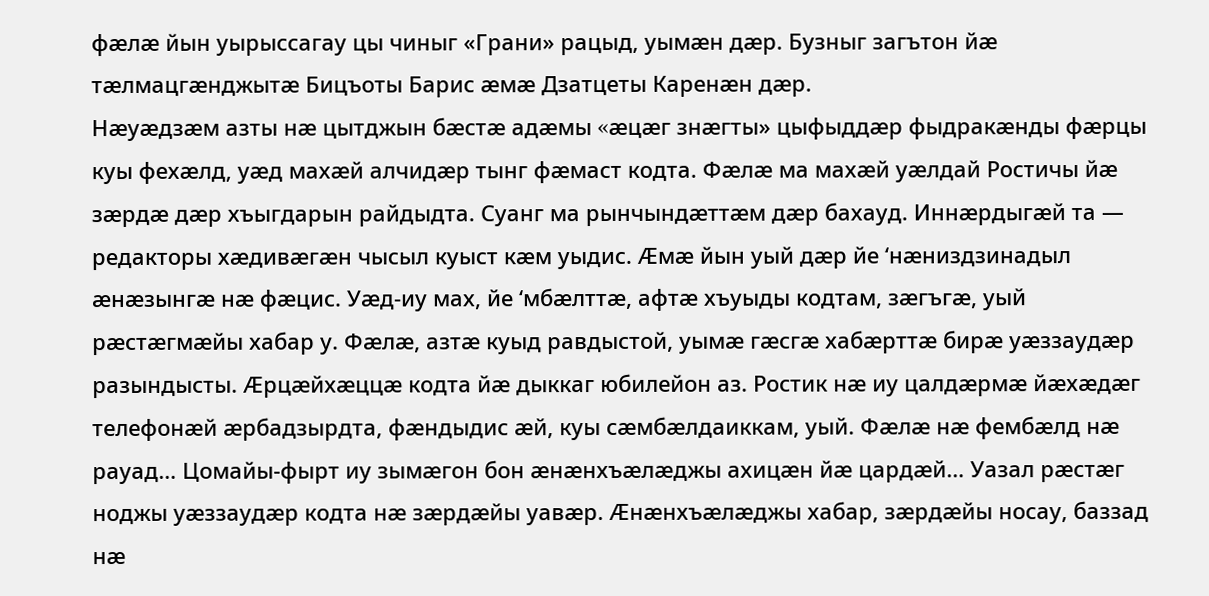фæлæ йын уырыссагау цы чиныг «Грани» рацыд, уымæн дæр. Бузныг загътон йæ тæлмацгæнджытæ Бицъоты Барис æмæ Дзатцеты Каренæн дæр.
Нæуæдзæм азты нæ цытджын бæстæ адæмы «æцæг знæгты» цыфыддæр фыдракæнды фæрцы куы фехæлд, уæд махæй алчидæр тынг фæмаст кодта. Фæлæ ма махæй уæлдай Ростичы йæ зæрдæ дæр хъыгдарын райдыдта. Суанг ма рынчындæттæм дæр бахауд. Иннæрдыгæй та — редакторы хæдивæгæн чысыл куыст кæм уыдис. Æмæ йын уый дæр йе ‘нæниздзинадыл æнæзынгæ нæ фæцис. Уæд-иу мах, йе ‘мбæлттæ, афтæ хъуыды кодтам, зæгъгæ, уый рæстæгмæйы хабар у. Фæлæ, азтæ куыд равдыстой, уымæ гæсгæ хабæрттæ бирæ уæззаудæр разындысты. Æрцæйхæццæ кодта йæ дыккаг юбилейон аз. Ростик нæ иу цалдæрмæ йæхæдæг телефонæй æрбадзырдта, фæндыдис æй, куы сæмбæлдаиккам, уый. Фæлæ нæ фембæлд нæ рауад… Цомайы-фырт иу зымæгон бон æнæнхъæлæджы ахицæн йæ цардæй… Уазал рæстæг ноджы уæззаудæр кодта нæ зæрдæйы уавæр. Æнæнхъæлæджы хабар, зæрдæйы носау, баззад нæ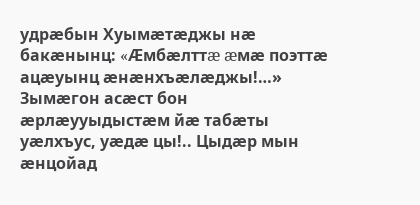удрæбын Хуымæтæджы нæ бакæнынц: «Æмбæлттæ æмæ поэттæ ацæуынц æнæнхъæлæджы!…»
Зымæгон асæст бон æрлæууыдыстæм йæ табæты уæлхъус, уæдæ цы!.. Цыдæр мын æнцойад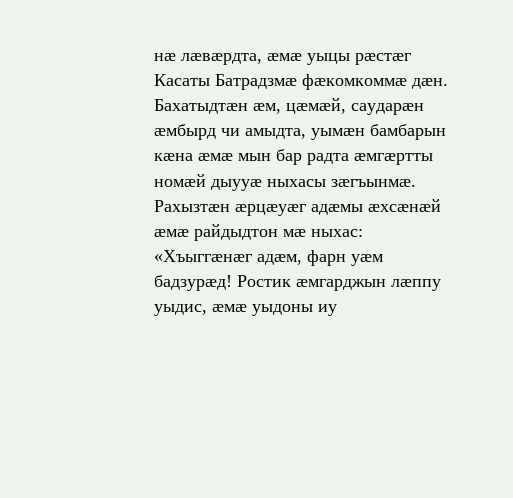нæ лæвæрдта, æмæ уыцы рæстæг Касаты Батрадзмæ фæкомкоммæ дæн. Бахатыдтæн æм, цæмæй, саударæн æмбырд чи амыдта, уымæн бамбарын кæна æмæ мын бар радта æмгæртты номæй дыууæ ныхасы зæгъынмæ. Рахызтæн æрцæуæг адæмы æхсæнæй æмæ райдыдтон мæ ныхас: «Хъыггæнæг адæм, фарн уæм бадзурæд! Ростик æмгарджын лæппу уыдис, æмæ уыдоны иу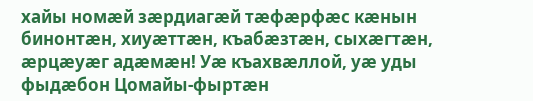хайы номæй зæрдиагæй тæфæрфæс кæнын бинонтæн, хиуæттæн, къабæзтæн, сыхæгтæн, æрцæуæг адæмæн! Уæ къахвæллой, уæ уды фыдæбон Цомайы-фыртæн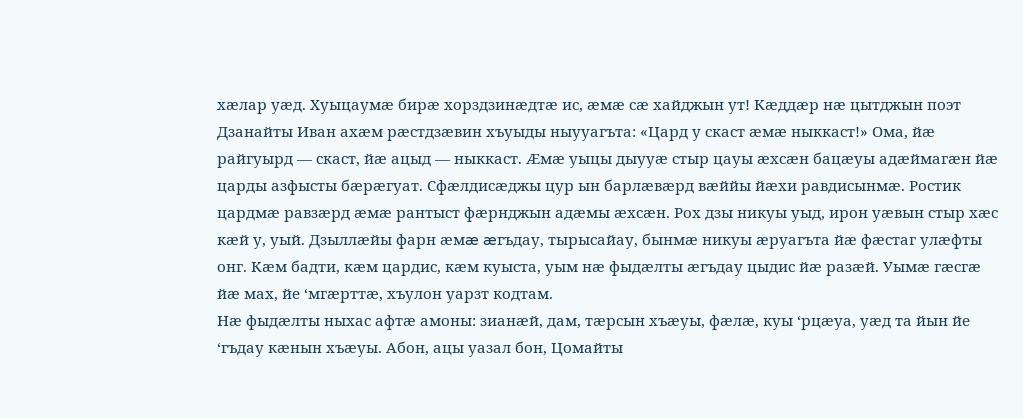хæлар уæд. Хуыцаумæ бирæ хорздзинæдтæ ис, æмæ сæ хайджын ут! Кæддæр нæ цытджын поэт Дзанайты Иван ахæм рæстдзæвин хъуыды ныууагъта: «Цард у скаст æмæ ныккаст!» Ома, йæ райгуырд — скаст, йæ ацыд — ныккаст. Æмæ уыцы дыууæ стыр цауы æхсæн бацæуы адæймагæн йæ царды азфысты бæрæгуат. Сфæлдисæджы цур ын барлæвæрд вæййы йæхи равдисынмæ. Ростик цардмæ равзæрд æмæ рантыст фæрнджын адæмы æхсæн. Рох дзы никуы уыд, ирон уæвын стыр хæс кæй у, уый. Дзыллæйы фарн æмæ æгъдау, тырысайау, бынмæ никуы æруагъта йæ фæстаг улæфты онг. Кæм бадти, кæм цардис, кæм куыста, уым нæ фыдæлты æгъдау цыдис йæ разæй. Уымæ гæсгæ йæ мах, йе ‘мгæрттæ, хъулон уарзт кодтам.
Нæ фыдæлты ныхас афтæ амоны: зианæй, дам, тæрсын хъæуы, фæлæ, куы ‘рцæуа, уæд та йын йе ‘гъдау кæнын хъæуы. Абон, ацы уазал бон, Цомайты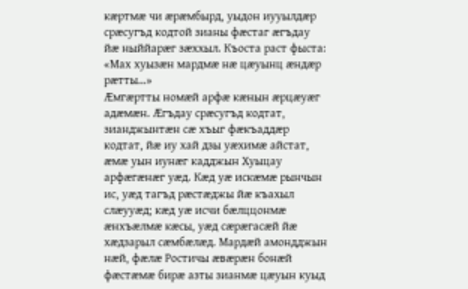кæртмæ чи æрæмбырд, уыдон иууылдæр срæсугъд кодтой зианы фæстаг æгъдау йæ ныййарæг зæххыл. Къоста раст фыста: «Мах хуызæн мардмæ нæ цæуынц æндæр рæтты…»
Æмгæртты номæй арфæ кæнын æрцæуæг адæмæн. Æгъдау срæсугъд кодтат, зианджынтæн сæ хъыг фæкъаддæр кодтат, йæ иу хай дзы уæхимæ айстат, æмæ уын иунæг кадджын Хуыцау арфæгæнæг уæд. Кæд уæ искæмæ рынчын ис, уæд тагъд рæстæджы йæ къахыл слæууæд; кæд уæ исчи бæлццонмæ æнхъæлмæ кæсы, уæд сæрæгасæй йæ хæдзарыл сæмбæлæд. Мардæй амондджын нæй, фæлæ Ростичы æвæрæн бонæй фæстæмæ бирæ азты зианмæ цæуын куыд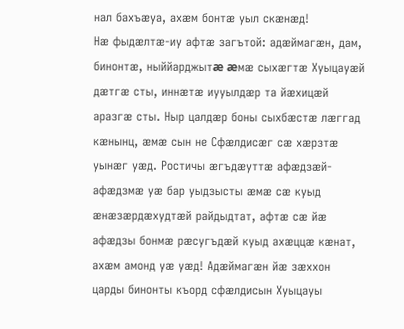нал бахъæуа, ахæм бонтæ уыл скæнæд!
Нæ фыдæлтæ-иу афтæ загътой: адæймагæн, дам, бинонтæ, ныййарджытæ æмæ сыхæгтæ Хуыцауæй дæтгæ сты, иннæтæ иууылдæр та йæхицæй аразгæ сты. Ныр цалдæр боны сыхбæстæ лæггад кæнынц, æмæ сын не Сфæлдисæг сæ хæрзтæ уынæг уæд. Ростичы æгъдæуттæ афæдзæй-афæдзмæ уæ бар уыдзысты æмæ сæ куыд æнæзæрдæхудтæй райдыдтат, афтæ сæ йæ афæдзы бонмæ рæсугъдæй куыд ахæццæ кæнат, ахæм амонд уæ уæд! Адæймагæн йæ зæххон царды бинонты къорд сфæлдисын Хуыцауы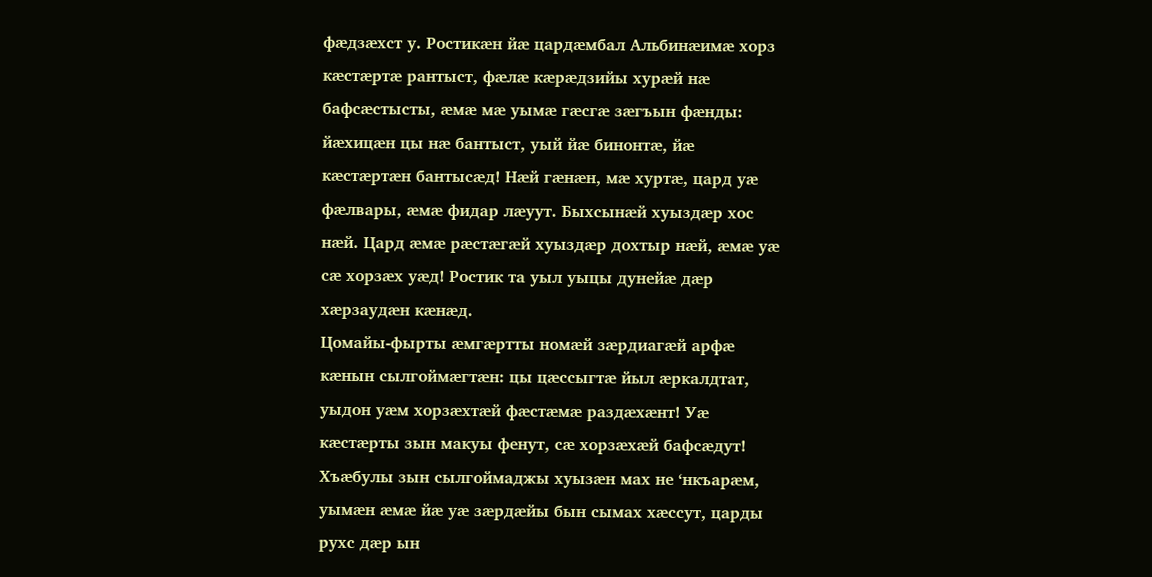фæдзæхст у. Ростикæн йæ цардæмбал Альбинæимæ хорз кæстæртæ рантыст, фæлæ кæрæдзийы хурæй нæ бафсæстысты, æмæ мæ уымæ гæсгæ зæгъын фæнды: йæхицæн цы нæ бантыст, уый йæ бинонтæ, йæ кæстæртæн бантысæд! Нæй гæнæн, мæ хуртæ, цард уæ фæлвары, æмæ фидар лæуут. Быхсынæй хуыздæр хос нæй. Цард æмæ рæстæгæй хуыздæр дохтыр нæй, æмæ уæ сæ хорзæх уæд! Ростик та уыл уыцы дунейæ дæр хæрзаудæн кæнæд.
Цомайы-фырты æмгæртты номæй зæрдиагæй арфæ кæнын сылгоймæгтæн: цы цæссыгтæ йыл æркалдтат, уыдон уæм хорзæхтæй фæстæмæ раздæхæнт! Уæ кæстæрты зын макуы фенут, сæ хорзæхæй бафсæдут! Хъæбулы зын сылгоймаджы хуызæн мах не ‘нкъарæм, уымæн æмæ йæ уæ зæрдæйы бын сымах хæссут, царды рухс дæр ын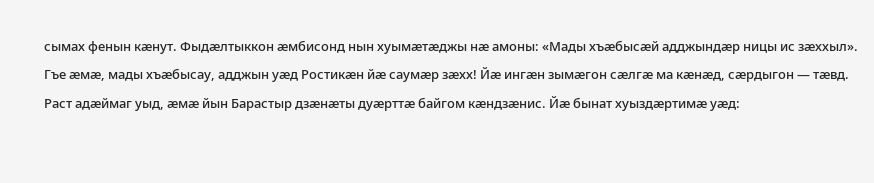сымах фенын кæнут. Фыдæлтыккон æмбисонд нын хуымæтæджы нæ амоны: «Мады хъæбысæй адджындæр ницы ис зæххыл». Гъе æмæ, мады хъæбысау, адджын уæд Ростикæн йæ саумæр зæхх! Йæ ингæн зымæгон сæлгæ ма кæнæд, сæрдыгон — тæвд. Раст адæймаг уыд, æмæ йын Барастыр дзæнæты дуæрттæ байгом кæндзæнис. Йæ бынат хуыздæртимæ уæд: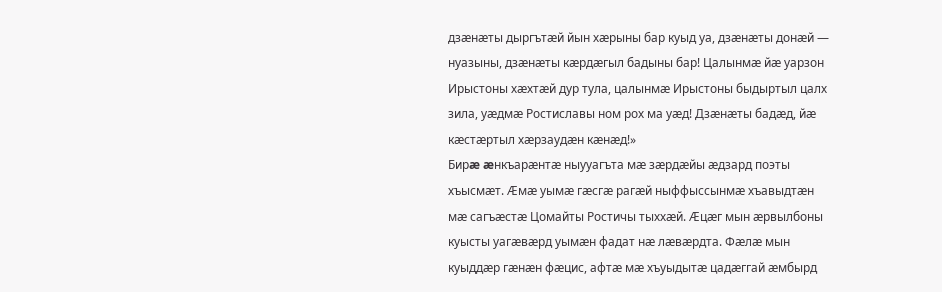дзæнæты дыргътæй йын хæрыны бар куыд уа, дзæнæты донæй — нуазыны, дзæнæты кæрдæгыл бадыны бар! Цалынмæ йæ уарзон Ирыстоны хæхтæй дур тула, цалынмæ Ирыстоны быдыртыл цалх зила, уæдмæ Ростиславы ном рох ма уæд! Дзæнæты бадæд, йæ кæстæртыл хæрзаудæн кæнæд!»
Бирæ æнкъарæнтæ ныууагъта мæ зæрдæйы æдзард поэты хъысмæт. Æмæ уымæ гæсгæ рагæй ныффыссынмæ хъавыдтæн мæ сагъæстæ Цомайты Ростичы тыххæй. Æцæг мын æрвылбоны куысты уагæвæрд уымæн фадат нæ лæвæрдта. Фæлæ мын куыддæр гæнæн фæцис, афтæ мæ хъуыдытæ цадæггай æмбырд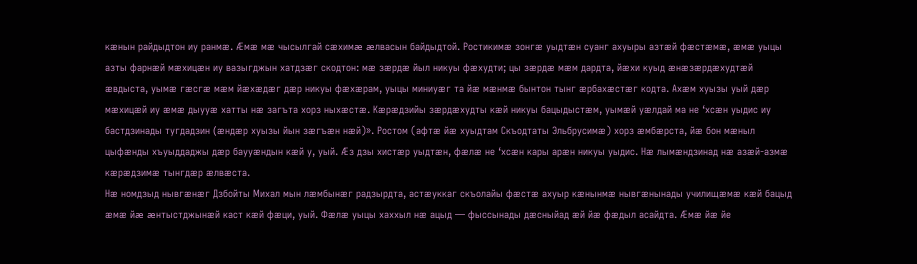кæнын райдыдтон иу ранмæ. Æмæ мæ чысылгай сæхимæ æлвасын байдыдтой. Ростикимæ зонгæ уыдтæн суанг ахуыры азтæй фæстæмæ, æмæ уыцы азты фарнæй мæхицæн иу вазыгджын хатдзæг скодтон: мæ зæрдæ йыл никуы фæхудти; цы зæрдæ мæм дардта, йæхи куыд æнæзæрдæхудтæй æвдыста, уымæ гæсгæ мæм йæхæдæг дæр никуы фæхæрам, уыцы миниуæг та йæ мæнмæ бынтон тынг æрбахæстæг кодта. Ахæм хуызы уый дæр мæхицæй иу æмæ дыууæ хатты нæ загъта хорз ныхæстæ. Кæрæдзийы зæрдæхудты кæй никуы бацыдыстæм, уымæй уæлдай ма не ‘хсæн уыдис иу бастдзинады тугдадзин (æндæр хуызы йын зæгъæн нæй)». Ростом (афтæ йæ хуыдтам Скъодтаты Эльбрусимæ) хорз æмбæрста, йæ бон мæныл цыфæнды хъуыддаджы дæр баууæндын кæй у, уый. Æз дзы хистæр уыдтæн, фæлæ не ‘хсæн кары арæн никуы уыдис. Нæ лымæндзинад нæ азæй-азмæ кæрæдзимæ тынгдæр æлвæста.
Нæ номдзыд нывгæнæг Дзбойты Михал мын лæмбынæг радзырдта, астæуккаг скъолайы фæстæ ахуыр кæнынмæ нывгæнынады училищæмæ кæй бацыд æмæ йæ æнтыстджынæй каст кæй фæци, уый. Фæлæ уыцы хаххыл нæ ацыд — фыссынады дæсныйад æй йæ фæдыл асайдта. Æмæ йæ йе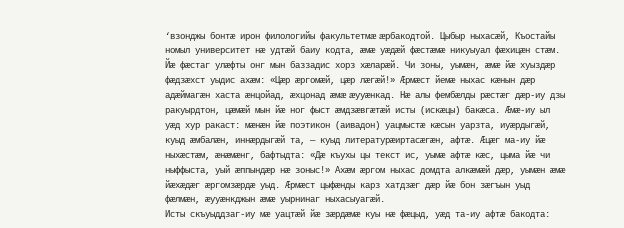‘взонджы бонтæ ирон филологийы факультетмæ æрбакодтой. Цыбыр ныхасæй, Къостайы номыл университет нæ удтæй баиу кодта, æмæ уæдæй фæстæмæ никуыуал фæхицæн стæм. Йæ фæстаг улæфты онг мын баззадис хорз хæларæй. Чи зоны, уымæн, æмæ йæ хуыздæр фæдзæхст уыдис ахæм: «Цæр æргомæй, цæр лæгæй!» Æрмæст йемæ ныхас кæнын дæр адæймагæн хаста æнцойад, æхцонад æмæ æууæнкад. Нæ алы фембæлды рæстæг дæр-иу дзы ракуырдтон, цæмæй мын йæ ног фыст æмдзæвгæтæй исты (искæцы) бакæса. Æмæ-иу ыл уæд хур ракаст: мæнæн йæ поэтикон (аивадон) уацмыстæ кæсын уарзта, иуæрдыгæй, куыд æмбалæн, иннæрдыгæй та, — куыд литературæиртасæгæн, афтæ. Æцæг ма-иу йæ ныхæстæм, æнæмæнг, бафтыдта: «Дæ къухы цы текст ис, уымæ афтæ кæс, цыма йæ чи ныффыста, уый æппындæр нæ зоныс!» Ахæм æргом ныхас домдта алкæмæй дæр, уымæн æмæ йæхæдæг æргомзæрдæ уыд. Æрмæст цыфæнды карз хатдзæг дæр йæ бон зæгъын уыд фæлмæн, æууæнкджын æмæ уырнинаг ныхасыуагæй.
Исты скъуыддзаг-иу мæ уацтæй йæ зæрдæмæ куы нæ фæцыд, уæд та-иу афтæ бакодта: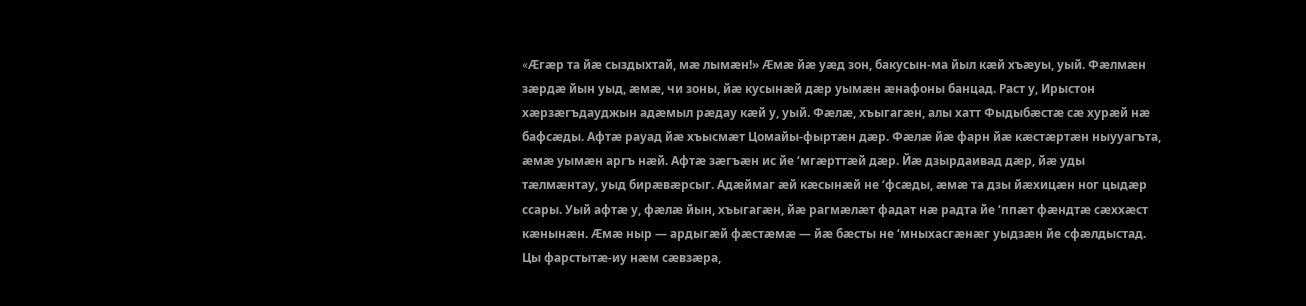«Æгæр та йæ сыздыхтай, мæ лымæн!» Æмæ йæ уæд зон, бакусын-ма йыл кæй хъæуы, уый. Фæлмæн зæрдæ йын уыд, æмæ, чи зоны, йæ кусынæй дæр уымæн æнафоны банцад. Раст у, Ирыстон хæрзæгъдауджын адæмыл рæдау кæй у, уый. Фæлæ, хъыгагæн, алы хатт Фыдыбæстæ сæ хурæй нæ бафсæды. Афтæ рауад йæ хъысмæт Цомайы-фыртæн дæр. Фæлæ йæ фарн йæ кæстæртæн ныууагъта, æмæ уымæн аргъ нæй. Афтæ зæгъæн ис йе ‘мгæрттæй дæр. Йæ дзырдаивад дæр, йæ уды тæлмæнтау, уыд бирæвæрсыг. Адæймаг æй кæсынæй не ‘фсæды, æмæ та дзы йæхицæн ног цыдæр ссары. Уый афтæ у, фæлæ йын, хъыгагæн, йæ рагмæлæт фадат нæ радта йе ‘ппæт фæндтæ сæххæст кæнынæн. Æмæ ныр — ардыгæй фæстæмæ — йæ бæсты не ‘мныхасгæнæг уыдзæн йе сфæлдыстад. Цы фарстытæ-иу нæм сæвзæра,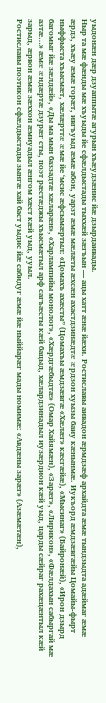уыдонæн дæр дзуаппытæ агурын хъæудзæнис йæ дзырдаивады.
Ныр та мæ фæнды мæ хъуыды йе сфæлдыстады тыххæй зæгъын — ацы хатт æнæ йæхи. Ростиславы аивадон æрмдзæф архайдта æмæ тындзыдта адæймаг æмæ æрдз, хъæу æмæ горæт, ивгъуыд æмæ абон, уарзт æмæ мæлæты æхсæн ахастдзинæдтæ æрдзон хуызы баиу кæнынмæ. Иукъорд æмдзæвгæйы Цомайы-фырт ныффыста хъысмæт, хæлæрттæ æмæ йе ‘мсис æфсымæртыл: «Цомахъ ахæсты” (Цомахъы æмдзæвгæ «Хæлæг» кæсгæйæ), «Мысинаг» (Байронæй), «Ирон дзырд багомыг йæ зæлдæй», «Ды ма мын баззадтæ хæларæн», «Харлампийы монолог», «Хæрдгæбыдтæ» (Омар Хайямæн), «Зарæг», «Лирикон», «Фæлдахын сабыргай мæ азтæ…» æмæ æндæртæ дзурæг сты, поэт рæстæджы хъысмæтыл арф сагъæсты кæй бацыд, хæлардзинадыл иузæрдион кæй уыд, царды сæйраг рахæцæнтыл кæй зарыд, æрвон æмæ зæххон æмиуадыл æнгом хæст кæй уыд, ууыл.
Ростиславы поэтикон сфæлдыстады зынгæ хай баст уыдис йæ сабидуг æмæ йæ ныййарæг мады номимæ: «Авдæны зарæг» (Азæмæтæн),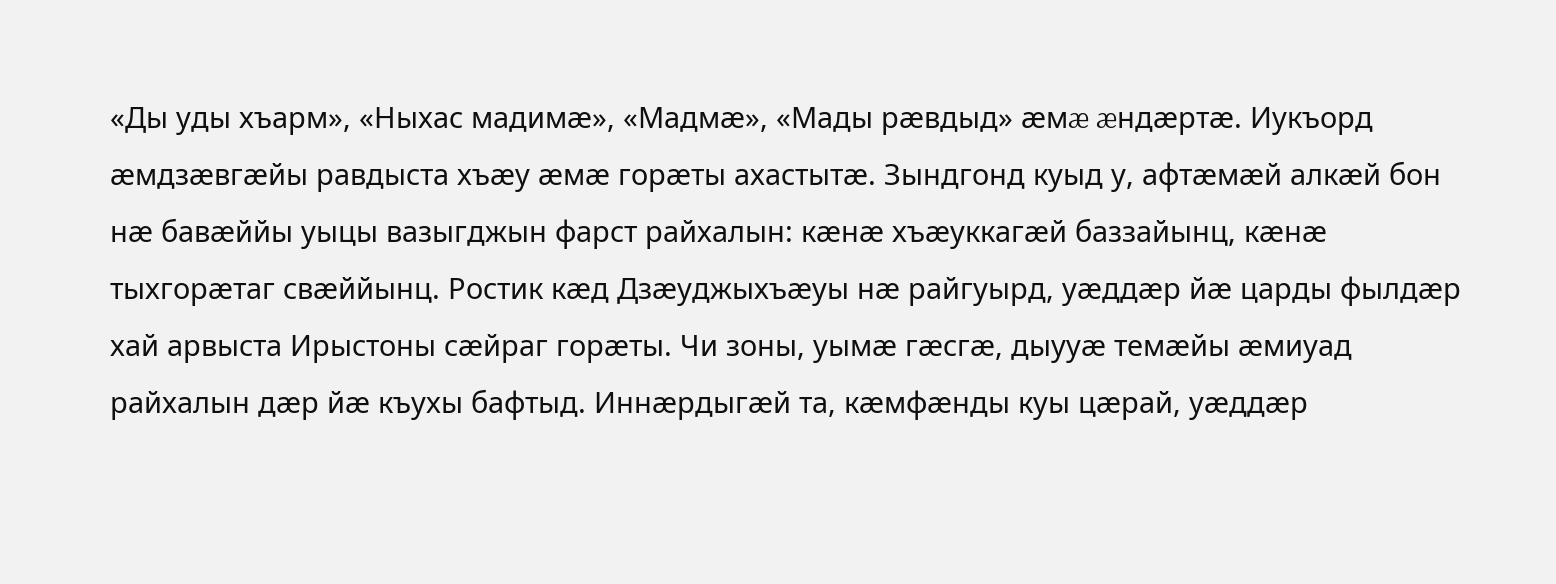«Ды уды хъарм», «Ныхас мадимæ», «Мадмæ», «Мады рæвдыд» æмæ æндæртæ. Иукъорд æмдзæвгæйы равдыста хъæу æмæ горæты ахастытæ. Зындгонд куыд у, афтæмæй алкæй бон нæ бавæййы уыцы вазыгджын фарст райхалын: кæнæ хъæуккагæй баззайынц, кæнæ тыхгорæтаг свæййынц. Ростик кæд Дзæуджыхъæуы нæ райгуырд, уæддæр йæ царды фылдæр хай арвыста Ирыстоны сæйраг горæты. Чи зоны, уымæ гæсгæ, дыууæ темæйы æмиуад райхалын дæр йæ къухы бафтыд. Иннæрдыгæй та, кæмфæнды куы цæрай, уæддæр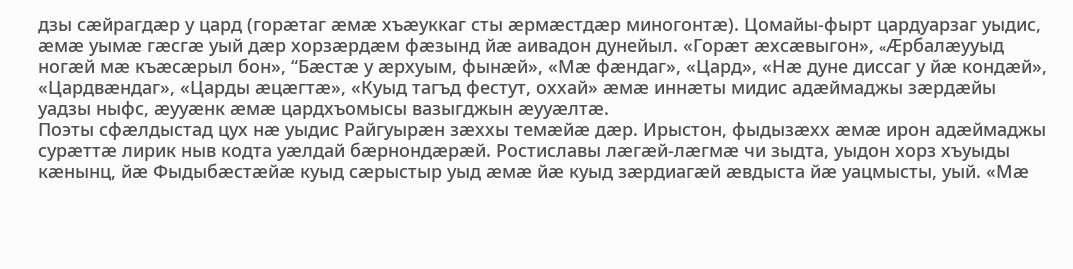дзы сæйрагдæр у цард (горæтаг æмæ хъæуккаг сты æрмæстдæр миногонтæ). Цомайы-фырт цардуарзаг уыдис, æмæ уымæ гæсгæ уый дæр хорзæрдæм фæзынд йæ аивадон дунейыл. «Горæт æхсæвыгон», «Æрбалæууыд ногæй мæ къæсæрыл бон», “Бæстæ у æрхуым, фынæй», «Мæ фæндаг», «Цард», «Нæ дуне диссаг у йæ кондæй», «Цардвæндаг», «Царды æцæгтæ», «Куыд тагъд фестут, оххай» æмæ иннæты мидис адæймаджы зæрдæйы уадзы ныфс, æууæнк æмæ цардхъомысы вазыгджын æууæлтæ.
Поэты сфæлдыстад цух нæ уыдис Райгуырæн зæххы темæйæ дæр. Ирыстон, фыдызæхх æмæ ирон адæймаджы сурæттæ лирик ныв кодта уæлдай бæрнондæрæй. Ростиславы лæгæй-лæгмæ чи зыдта, уыдон хорз хъуыды кæнынц, йæ Фыдыбæстæйæ куыд сæрыстыр уыд æмæ йæ куыд зæрдиагæй æвдыста йæ уацмысты, уый. «Мæ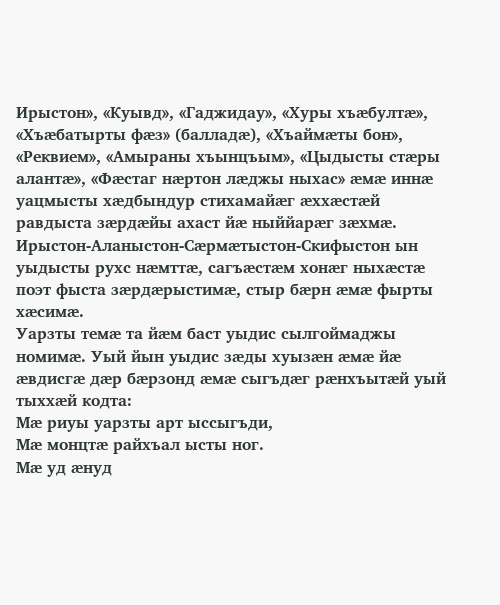Ирыстон», «Куывд», «Гаджидау», «Хуры хъæбултæ», «Хъæбатырты фæз» (балладæ), «Хъаймæты бон», «Реквием», «Амыраны хъынцъым», «Цыдысты стæры алантæ», «Фæстаг нæртон лæджы ныхас» æмæ иннæ уацмысты хæдбындур стихамайæг æххæстæй равдыста зæрдæйы ахаст йæ ныййарæг зæхмæ. Ирыстон-Аланыстон-Сæрмæтыстон-Скифыстон ын уыдысты рухс нæмттæ, сагъæстæм хонæг ныхæстæ поэт фыста зæрдæрыстимæ, стыр бæрн æмæ фырты хæсимæ.
Уарзты темæ та йæм баст уыдис сылгоймаджы номимæ. Уый йын уыдис зæды хуызæн æмæ йæ æвдисгæ дæр бæрзонд æмæ сыгъдæг рæнхъытæй уый тыххæй кодта:
Мæ риуы уарзты арт ыссыгъди,
Мæ монцтæ райхъал ысты ног.
Мæ уд æнуд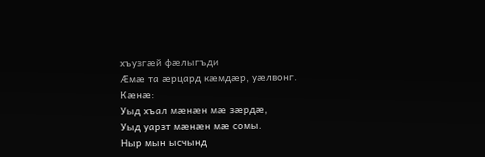хъузгæй фæлыгъди
Æмæ та æрцард кæмдæр, уæлвонг.
Кæнæ:
Уыд хъал мæнæн мæ зæрдæ,
Уыд уарзт мæнæн мæ сомы.
Ныр мын ысчынд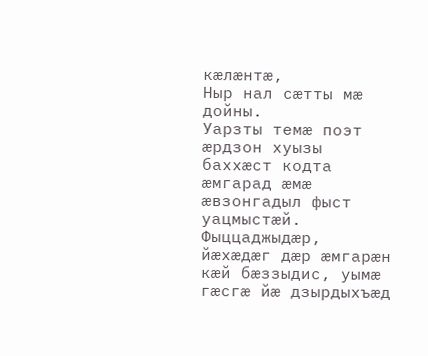кæлæнтæ,
Ныр нал сæтты мæ дойны.
Уарзты темæ поэт æрдзон хуызы баххæст кодта æмгарад æмæ æвзонгадыл фыст уацмыстæй. Фыццаджыдæр, йæхæдæг дæр æмгарæн кæй бæззыдис, уымæ гæсгæ йæ дзырдыхъæд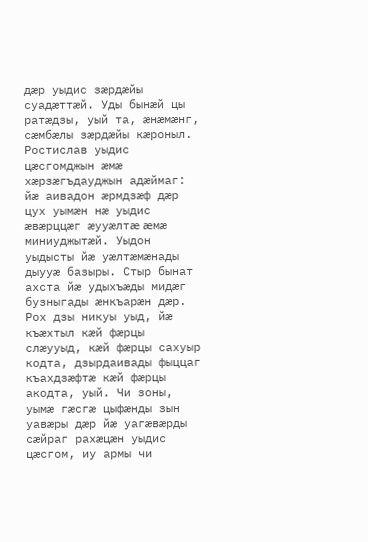дæр уыдис зæрдæйы суадæттæй. Уды бынæй цы ратæдзы, уый та, æнæмæнг, сæмбæлы зæрдæйы кæроныл. Ростислав уыдис цæсгомджын æмæ хæрзæгъдауджын адæймаг: йæ аивадон æрмдзæф дæр цух уымæн нæ уыдис æвæрццæг æууæлтæ æмæ миниуджытæй. Уыдон уыдысты йæ уæлтæмæнады дыууæ базыры. Стыр бынат ахста йæ удыхъæды мидæг бузныгады æнкъарæн дæр. Рох дзы никуы уыд, йæ къæхтыл кæй фæрцы слæууыд, кæй фæрцы сахуыр кодта, дзырдаивады фыццаг къахдзæфтæ кæй фæрцы акодта, уый. Чи зоны, уымæ гæсгæ цыфæнды зын уавæры дæр йæ уагæвæрды сæйраг рахæцæн уыдис цæсгом, иу армы чи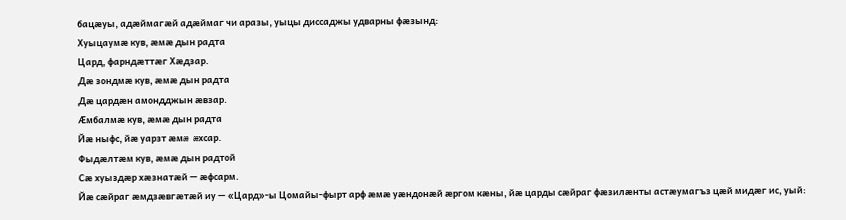бацæуы, адæймагæй адæймаг чи аразы, уыцы диссаджы удварны фæзынд:
Хуыцаумæ кув, æмæ дын радта
Цард, фарндæттæг Хæдзар.
Дæ зондмæ кув, æмæ дын радта
Дæ цардæн амондджын æвзар.
Æмбалмæ кув, æмæ дын радта
Йæ ныфс, йæ уарзт æмæ æхсар.
Фыдæлтæм кув, æмæ дын радтой
Сæ хуыздæр хæзнатæй — æфсарм.
Йæ сæйраг æмдзæвгæтæй иу — «Цард»-ы Цомайы-фырт арф æмæ уæндонæй æргом кæны, йæ царды сæйраг фæзилæнты астæумагъз цæй мидæг ис, уый: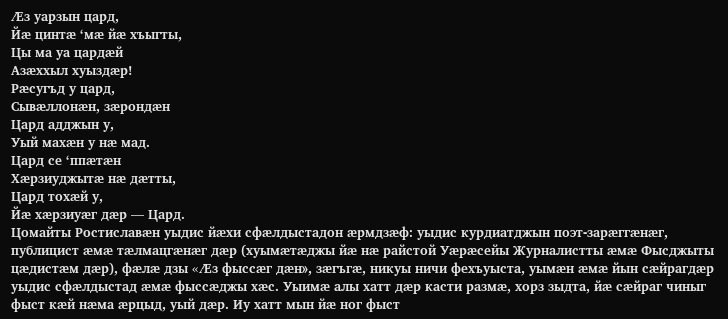Æз уарзын цард,
Йæ цинтæ ‘мæ йæ хъыгты,
Цы ма уа цардæй
Азæххыл хуыздæр!
Рæсугъд у цард,
Сывæллонæн, зæрондæн
Цард адджын у,
Уый махæн у нæ мад.
Цард се ‘ппæтæн
Хæрзиуджытæ нæ дæтты,
Цард тохæй у,
Йæ хæрзиуæг дæр — Цард.
Цомайты Ростиславæн уыдис йæхи сфæлдыстадон æрмдзæф: уыдис курдиатджын поэт-зарæггæнæг, публицист æмæ тæлмацгæнæг дæр (хуымæтæджы йæ нæ райстой Уæрæсейы Журналистты æмæ Фысджыты цæдистæм дæр), фæлæ дзы «Æз фыссæг дæн», зæгъгæ, никуы ничи фехъуыста, уымæн æмæ йын сæйрагдæр уыдис сфæлдыстад æмæ фыссæджы хæс. Уыимæ алы хатт дæр касти размæ, хорз зыдта, йæ сæйраг чиныг фыст кæй нæма æрцыд, уый дæр. Иу хатт мын йæ ног фыст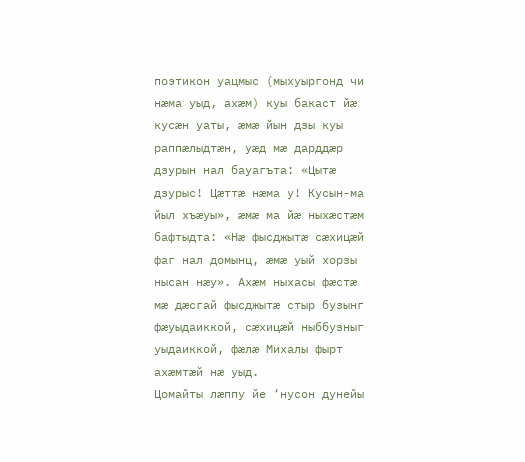поэтикон уацмыс (мыхуыргонд чи нæма уыд, ахæм) куы бакаст йæ кусæн уаты, æмæ йын дзы куы раппæлыдтæн, уæд мæ дарддæр дзурын нал бауагъта: «Цытæ дзурыс! Цæттæ нæма у! Кусын-ма йыл хъæуы», æмæ ма йæ ныхæстæм бафтыдта: «Нæ фысджытæ сæхицæй фаг нал домынц, æмæ уый хорзы нысан нæу». Ахæм ныхасы фæстæ мæ дæсгай фысджытæ стыр бузынг фæуыдаиккой, сæхицæй ныббузныг уыдаиккой, фæлæ Михалы фырт ахæмтæй нæ уыд.
Цомайты лæппу йе ‘нусон дунейы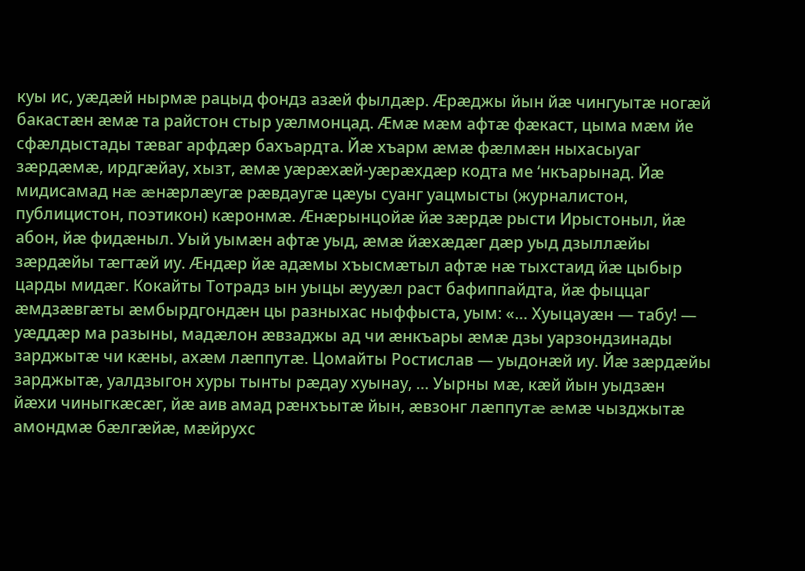куы ис, уæдæй нырмæ рацыд фондз азæй фылдæр. Æрæджы йын йæ чингуытæ ногæй бакастæн æмæ та райстон стыр уæлмонцад. Æмæ мæм афтæ фæкаст, цыма мæм йе сфæлдыстады тæваг арфдæр бахъардта. Йæ хъарм æмæ фæлмæн ныхасыуаг зæрдæмæ, ирдгæйау, хызт, æмæ уæрæхæй-уæрæхдæр кодта ме ‘нкъарынад. Йæ мидисамад нæ æнæрлæугæ рæвдаугæ цæуы суанг уацмысты (журналистон, публицистон, поэтикон) кæронмæ. Æнæрынцойæ йæ зæрдæ рысти Ирыстоныл, йæ абон, йæ фидæныл. Уый уымæн афтæ уыд, æмæ йæхæдæг дæр уыд дзыллæйы зæрдæйы тæгтæй иу. Æндæр йæ адæмы хъысмæтыл афтæ нæ тыхстаид йæ цыбыр царды мидæг. Кокайты Тотрадз ын уыцы æууæл раст бафиппайдта, йæ фыццаг æмдзæвгæты æмбырдгондæн цы разныхас ныффыста, уым: «… Хуыцауæн — табу! — уæддæр ма разыны, мадæлон æвзаджы ад чи æнкъары æмæ дзы уарзондзинады зарджытæ чи кæны, ахæм лæппутæ. Цомайты Ростислав — уыдонæй иу. Йæ зæрдæйы зарджытæ, уалдзыгон хуры тынты рæдау хуынау, … Уырны мæ, кæй йын уыдзæн йæхи чиныгкæсæг, йæ аив амад рæнхъытæ йын, æвзонг лæппутæ æмæ чызджытæ амондмæ бæлгæйæ, мæйрухс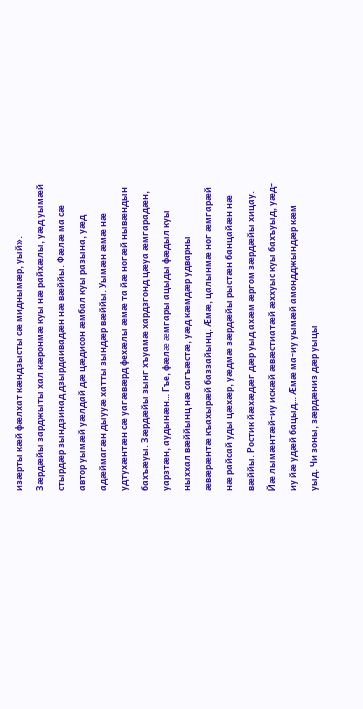изæрты кæй фæлхат кæндзысты сæ миднымæр, уый».
Зæрдæйы зарджыты хал кæронмæ куы нæ райхæлы, уæд уымæй стырдæр зындзинад дзырдаивадæн нæ вæййы. Фæлæ ма сæ автор уымæй уæлдай дæ цæдисон æмбал куы разына, уæд адæймагæн дыууæ хатты зындæр вæййы. Уымæн æмæ нæ удтухæнтæн сæ уагæвæрд фехæлы æмæ та йæ ногæй нывæндын бахъæуы. Зæрдæйы зынг хъуамæ хардзгонд цæуа æмгарадæн, уарзтæн, аудынæн… Гъе, фæлæ æмгары ацыды фæдыл куы ныххал вæййынц нæ сагъæстæ, уæд кæмдæр удварны æвæрæнтæ къахырæй баззайынц. Æмæ, цалынмæ ног æмгарæй нæ райсай уды цæхæр, уæдмæ зæрдæйы рыстæн банцайæн нæ вæййы. Ростик йæхæдæг дæр уыд ахæм æргом зæрдæйы хицау. Йæ лымæнтæй-иу искæй æвæстиатæй æххуыс куы бахъуыд, уæд-иу йæ удæй бацыд… Æмæ ма-иу уымæй амондджындæр кæм уыд. Чи зоны, зæрдæниз дæр уыцы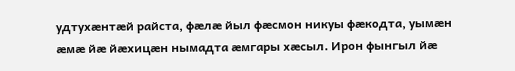удтухæнтæй райста, фæлæ йыл фæсмон никуы фæкодта, уымæн æмæ йæ йæхицæн нымадта æмгары хæсыл. Ирон фынгыл йæ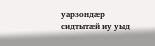уарзондæр сидтытæй иу уыд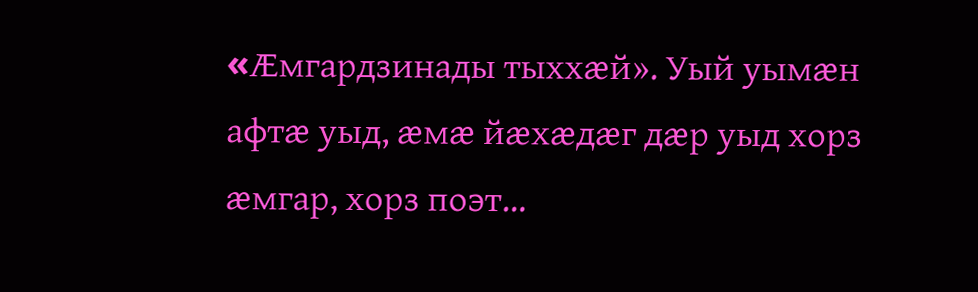«Æмгардзинады тыххæй». Уый уымæн афтæ уыд, æмæ йæхæдæг дæр уыд хорз æмгар, хорз поэт…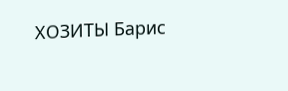ХОЗИТЫ Барис